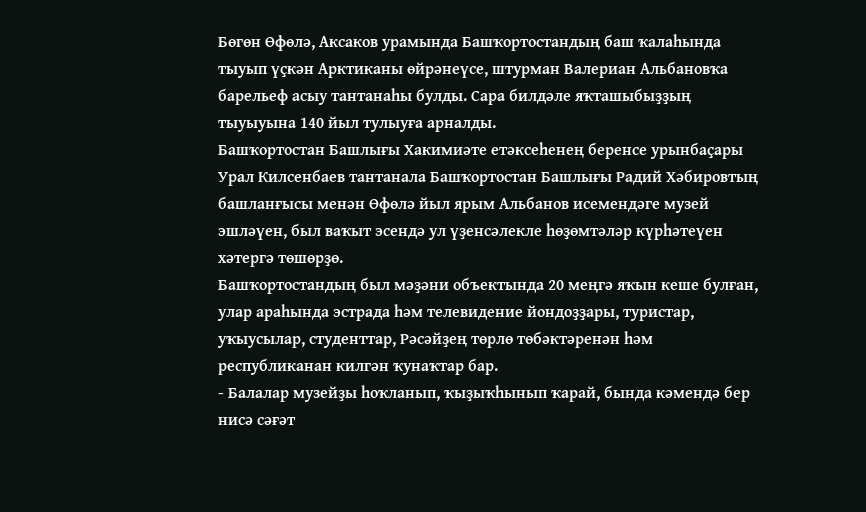Бөгөн Өфөлә, Аксаков урамында Башҡортостандың баш ҡалаһында тыуып үҫкән Арктиканы өйрәнеүсе, штурман Валериан Альбановҡа барельеф асыу тантанаһы булды. Сара билдәле яҡташыбыҙҙың тыуыуына 140 йыл тулыуға арналды.
Башҡортостан Башлығы Хакимиәте етәксеһенең беренсе урынбаҫары Урал Килсенбаев тантанала Башҡортостан Башлығы Радий Хәбировтың башланғысы менән Өфөлә йыл ярым Альбанов исемендәге музей эшләүен, был ваҡыт эсендә ул үҙенсәлекле һөҙөмтәләр күрһәтеүен хәтергә төшөрҙө.
Башҡортостандың был мәҙәни объектында 20 меңгә яҡын кеше булған, улар араһында эстрада һәм телевидение йондоҙҙары, туристар, уҡыусылар, студенттар, Рәсәйҙең төрлө төбәктәренән һәм республиканан килгән ҡунаҡтар бар.
- Балалар музейҙы һоҡланып, ҡыҙыҡһынып ҡарай, бында кәмендә бер нисә сәғәт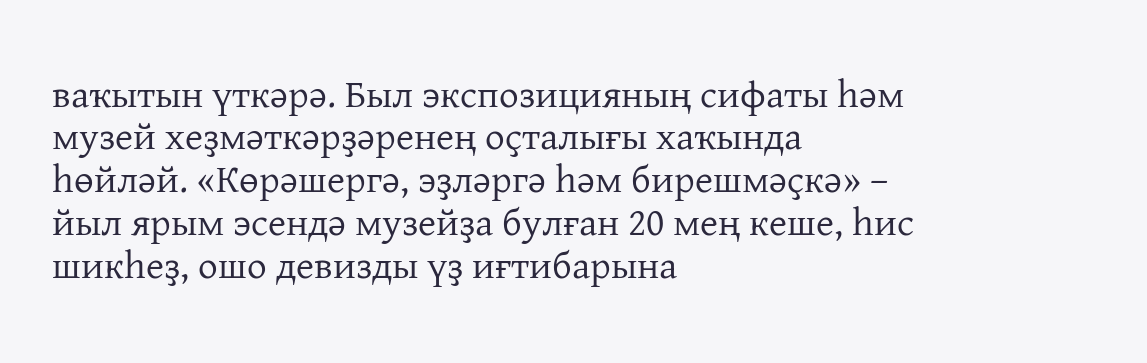ваҡытын үткәрә. Был экспозицияның сифаты һәм музей хеҙмәткәрҙәренең оҫталығы хаҡында һөйләй. «Көрәшергә, эҙләргә һәм бирешмәҫкә» – йыл ярым эсендә музейҙа булған 20 мең кеше, һис шикһеҙ, ошо девизды үҙ иғтибарына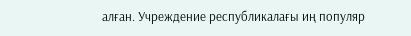алған. Учреждение республикалағы иң популяр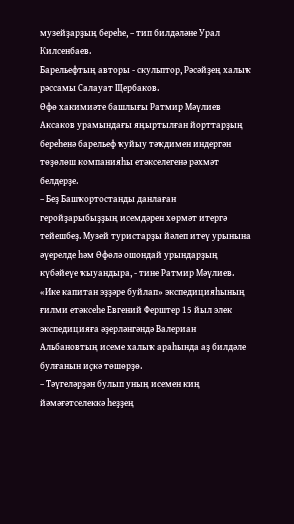музейҙарҙың береһе, – тип билдәләне Урал Килсенбаев.
Барельефтың авторы - скульптор, Рәсәйҙең халыҡ рәссамы Салауат Щербаков.
Өфө хакимиәте башлығы Ратмир Мәүлиев Аксаков урамындағы яңыртылған йорттарҙың береһенә барельеф ҡуйыу тәҡдимен индергән төҙөлөш компанияһы етәкселегенә рәхмәт белдерҙе.
– Беҙ Башҡортостанды данлаған геройҙарыбыҙҙың исемдәрен хөрмәт итергә тейешбеҙ. Музей туристарҙы йәлеп итеү урынына әүерелде һәм Өфөлә ошондай урындарҙың күбәйеүе ҡыуандыра, - тине Ратмир Мәүлиев.
«Ике капитан эҙҙәре буйлап» экспедицияһының ғилми етәксеһе Евгений Ферштер 15 йыл элек экспедицияға әҙерләнгәндә Валериан Альбановтың исеме халыҡ араһында аҙ билдәле булғанын иҫкә төшөрҙө.
– Тәүгеләрҙән булып уның исемен киң йәмәғәтселеккә һеҙҙең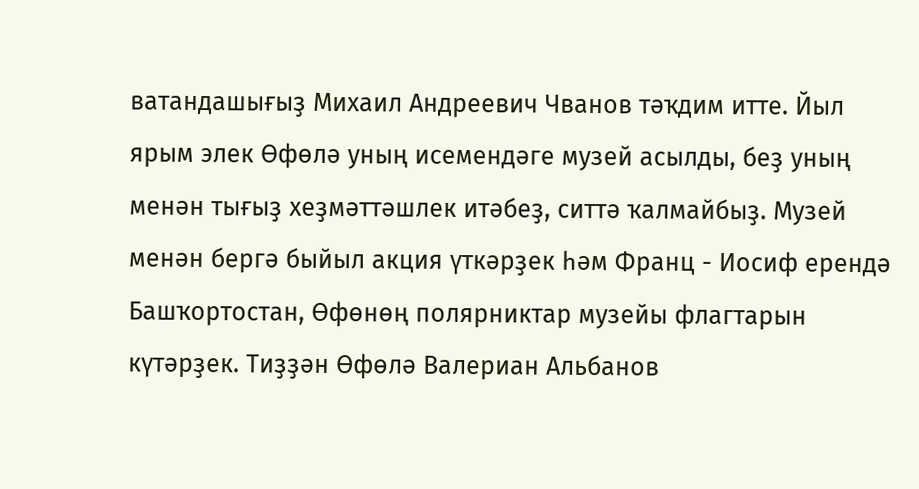ватандашығыҙ Михаил Андреевич Чванов тәҡдим итте. Йыл ярым элек Өфөлә уның исемендәге музей асылды, беҙ уның менән тығыҙ хеҙмәттәшлек итәбеҙ, ситтә ҡалмайбыҙ. Музей менән бергә быйыл акция үткәрҙек һәм Франц - Иосиф ерендә Башҡортостан, Өфөнөң полярниктар музейы флагтарын күтәрҙек. Тиҙҙән Өфөлә Валериан Альбанов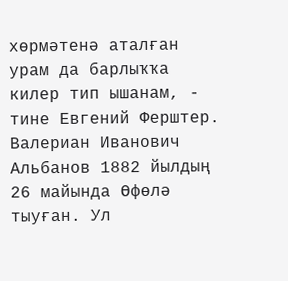хөрмәтенә аталған урам да барлыҡҡа килер тип ышанам, - тине Евгений Ферштер.
Валериан Иванович Альбанов 1882 йылдың 26 майында Өфөлә тыуған. Ул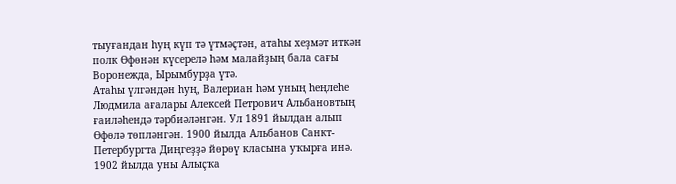тыуғандан һуң күп тә үтмәҫтән, атаһы хеҙмәт иткән полк Өфөнән күсерелә һәм малайҙың бала сағы Воронежда, Ырымбурҙа үтә.
Атаһы үлгәндән һуң, Валериан һәм уның һеңлеһе Людмила ағалары Алексей Петрович Альбановтың ғаиләһендә тәрбиәләнгән. Ул 1891 йылдан алып Өфөлә төпләнгән. 1900 йылда Альбанов Санкт-Петербургта Диңгеҙҙә йөрөү класына уҡырға инә. 1902 йылда уны Алыҫҡа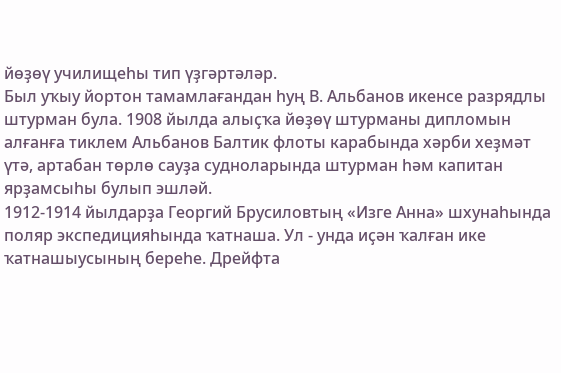йөҙөү училищеһы тип үҙгәртәләр.
Был уҡыу йортон тамамлағандан һуң В. Альбанов икенсе разрядлы штурман була. 1908 йылда алыҫҡа йөҙөү штурманы дипломын алғанға тиклем Альбанов Балтик флоты карабында хәрби хеҙмәт үтә, артабан төрлө сауҙа судноларында штурман һәм капитан ярҙамсыһы булып эшләй.
1912-1914 йылдарҙа Георгий Брусиловтың «Изге Анна» шхунаһында поляр экспедицияһында ҡатнаша. Ул - унда иҫән ҡалған ике ҡатнашыусының береһе. Дрейфта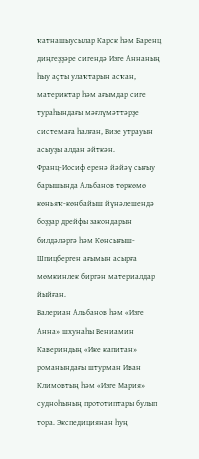ҡатнашыусылар Карск һәм Баренц диңгеҙҙәре сигендә Изге Аннаның һыу аҫты улаҡтарын асҡан, материктар һәм ағымдар сиге тураһындағы мәғлүмәттәрҙе системаға һалған, Визе утрауын асыуҙы алдан әйткән.
Франц-Иосиф еренә йәйәү сығыу барышында Альбанов төркөмө көньяҡ-көнбайыш йүнәлешендә боҙҙар дрейфы закондарын билдәләргә һәм Көнсығыш-Шпицберген ағымын асырға мөмкинлек биргән материалдар йыйған.
Валериан Альбанов һәм «Изге Анна» шхунаһы Вениамин Кавериндың «Ике капитан» романындағы штурман Иван Климовтың һәм «Изге Мария» судноһының прототиптары булып тора. Экспедициянан һуң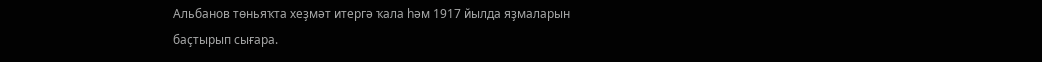Альбанов төньяҡта хеҙмәт итергә ҡала һәм 1917 йылда яҙмаларын баҫтырып сығара.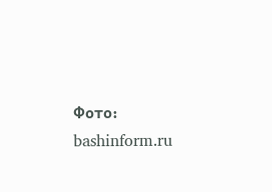Фото: bashinform.ru